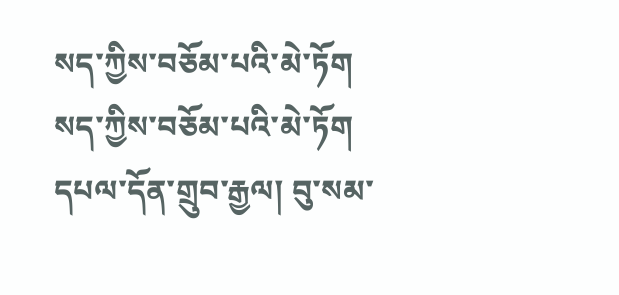སད་ཀྱིས་བཅོམ་པའི་མེ་ཏོག
སད་ཀྱིས་བཅོམ་པའི་མེ་ཏོག དཔལ་དོན་གྲུབ་རྒྱལ། བུ་སམ་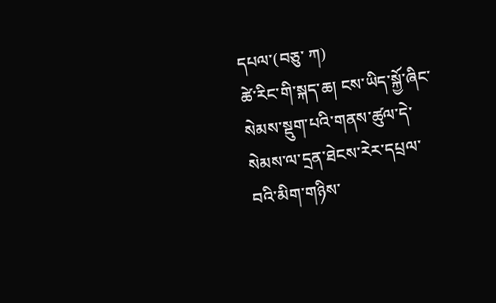དཔལ་(བཅུ་ ཀ)
ཚེ་རིང་གི་སྐད་ཆ། ངས་ཡིད་སྐྱོ་ཞིང་སེམས་སྡུག་པའི་གནས་ཚུལ་དེ་སེམས་ལ་དྲན་ཐེངས་རེར་དཔྲལ་བའི་མིག་གཉིས་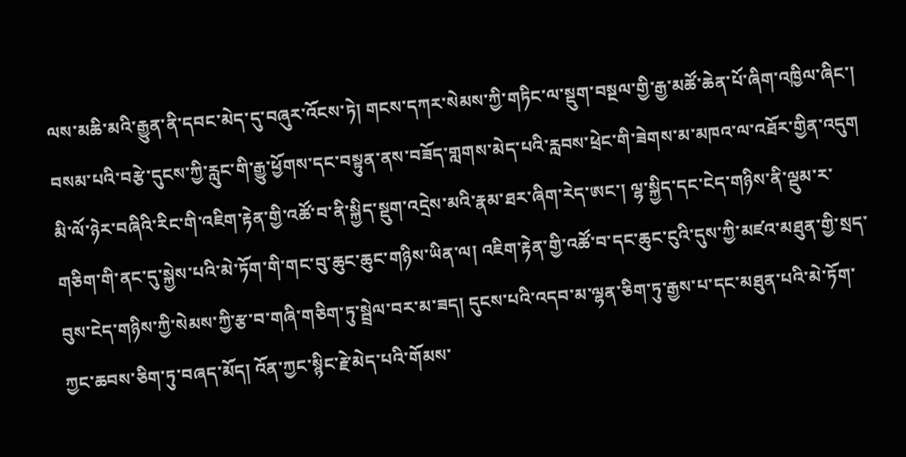ལས་མཆི་མའི་རྒྱུན་ནི་དབང་མེད་དུ་བཞུར་འོངས་ཏེ། གངས་དཀར་སེམས་ཀྱི་གཏིང་ལ་སྡུག་བསྔལ་གྱི་རྒྱ་མཚོ་ཆེན་པོ་ཞིག་འཁྱིལ་ཞིང་། བསམ་པའི་བརྩེ་དུངས་ཀྱི་རླུང་གི་རྒྱུ་ཕྱོགས་དང་བསྟུན་ནས་བཟོད་གླགས་མེད་པའི་རླབས་ཕྲེང་གི་ཟེགས་མ་མཁའ་ལ་འཐོར་གྱིན་འདུག མི་ལོ་ཉེར་བཞིའི་རིང་གི་འཇིག་རྟེན་གྱི་འཚོ་བ་ནི་སྐྱིད་སྡུག་འདྲེས་མའི་རྣམ་ཐར་ཞིག་རེད་ཨང་། ལྷ་སྐྱིད་དང་ངེད་གཉིས་ནི་ལྡུམ་ར་གཅིག་གི་ནང་དུ་སྐྱེས་པའི་མེ་ཏོག་གི་གང་བུ་ཆུང་ཆུང་གཉིས་ཡིན་ལ། འཇིག་རྟེན་གྱི་འཚོ་བ་དང་ཆུང་ངུའི་དུས་ཀྱི་མཛའ་མཐུན་གྱི་སྲད་བུས་ངེད་གཉིས་ཀྱི་སེམས་ཀྱི་རྩ་བ་གཞི་གཅིག་ཏུ་སྦྲེལ་བར་མ་ཟད། དུངས་པའི་འདབ་མ་ལྷན་ཅིག་ཏུ་རྒྱས་པ་དང་མཐུན་པའི་མེ་ཏོག་ཀྱང་ཆབས་ཅིག་ཏུ་བཞད་མོད། འོན་ཀྱང་སྙིང་རྗེ་མེད་པའི་གོམས་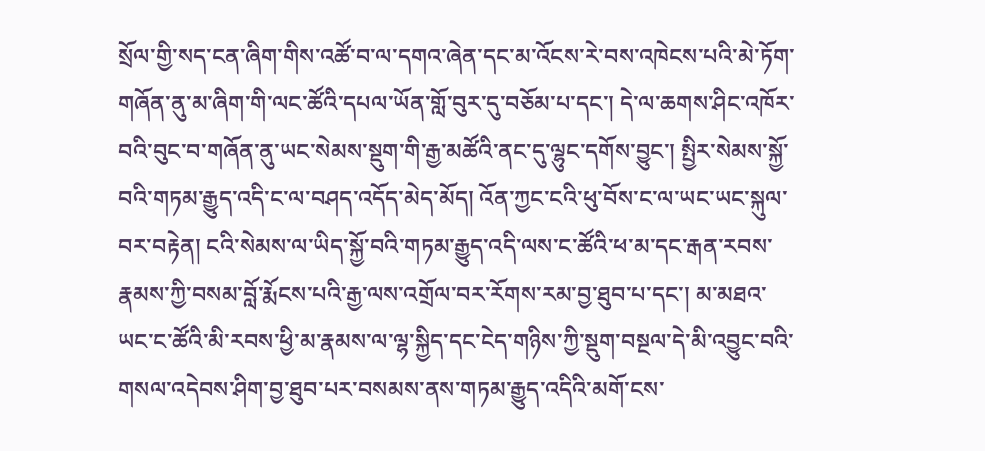སྲོལ་གྱི་སད་ངན་ཞིག་གིས་འཚོ་བ་ལ་དགའ་ཞེན་དང་མ་འོངས་རེ་བས་འཁེངས་པའི་མེ་ཏོག་གཞོན་ནུ་མ་ཞིག་གི་ལང་ཚོའི་དཔལ་ཡོན་གློ་བུར་དུ་བཅོམ་པ་དང་། དེ་ལ་ཆགས་ཤིང་འཁོར་བའི་བུང་བ་གཞོན་ནུ་ཡང་སེམས་སྡུག་གི་རྒྱ་མཚོའི་ནང་དུ་ལྷུང་དགོས་བྱུང་། སྤྱིར་སེམས་སྐྱོ་བའི་གཏམ་རྒྱུད་འདི་ང་ལ་བཤད་འདོད་མེད་མོད། འོན་ཀྱང་ངའི་ཕུ་བོས་ང་ལ་ཡང་ཡང་སྐུལ་བར་བརྟེན། ངའི་སེམས་ལ་ཡིད་སྐྱོ་བའི་གཏམ་རྒྱུད་འདི་ལས་ང་ཚོའི་ཕ་མ་དང་རྒན་རབས་རྣམས་ཀྱི་བསམ་བློ་རྨོངས་པའི་རྒྱ་ལས་འགྲོལ་བར་རོགས་རམ་བྱ་ཐུབ་པ་དང་། མ་མཐའ་ཡང་ང་ཚོའི་མི་རབས་ཕྱི་མ་རྣམས་ལ་ལྷ་སྐྱིད་དང་ངེད་གཉིས་ཀྱི་སྡུག་བསྔལ་དེ་མི་འབྱུང་བའི་གསལ་འདེབས་ཤིག་བྱ་ཐུབ་པར་བསམས་ནས་གཏམ་རྒྱུད་འདིའི་མགོ་ངས་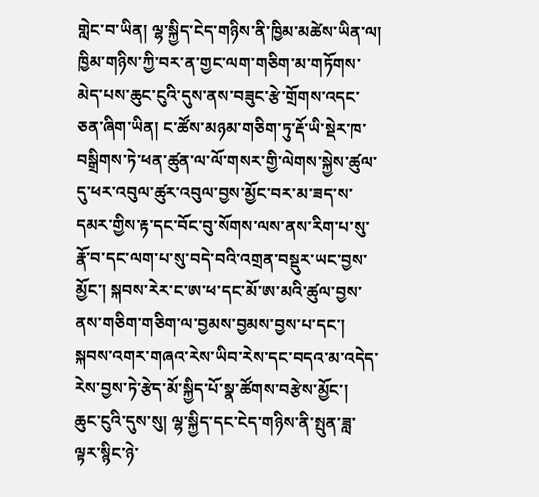གླེང་བ་ཡིན། ལྷ་སྐྱིད་ངེད་གཉིས་ནི་ཁྱིམ་མཚེས་ཡིན་ལ། ཁྱིམ་གཉིས་ཀྱི་བར་ན་གྱང་ལག་གཅིག་མ་གཏོགས་མེད་པས་ཆུང་ངུའི་དུས་ནས་བཟུང་རྩེ་གྲོགས་འདང་ཅན་ཞིག་ཡིན། ང་ཚོས་མཉམ་གཅིག་ཏུ་རྡོ་ཡི་སྡེར་ཁ་བསྒྲིགས་ཏེ་ཕན་ཚུན་ལ་ལོ་གསར་གྱི་ལེགས་སྐྱེས་ཚུལ་དུ་ཕར་འབུལ་ཚུར་འབུལ་བྱས་མྱོང་བར་མ་ཟད་ས་དམར་གྱིས་རྟ་དང་བོང་བུ་སོགས་ལས་ནས་རིག་པ་སུ་རྣོ་བ་དང་ལག་པ་སུ་བདེ་བའི་འགྲན་བསྡུར་ཡང་བྱས་མྱོང་། སྐབས་རེར་ང་ཨ་ཕ་དང་མོ་ཨ་མའི་ཚུལ་བྱས་ནས་གཅིག་གཅིག་ལ་བྱམས་བྱམས་བྱས་པ་དང་། སྐབས་འགར་གཞའ་རེས་ཡིབ་རེས་དང་བདའ་མ་འདེད་རེས་བྱས་ཏེ་རྩེད་མོ་སྐྱིད་པོ་སྣ་ཚོགས་བརྩེས་མྱོང་། ཆུང་ངུའི་དུས་སུ། ལྷ་སྐྱིད་དང་ངེད་གཉིས་ནི་སྤུན་ཟླ་ལྟར་སྙིང་ཉེ་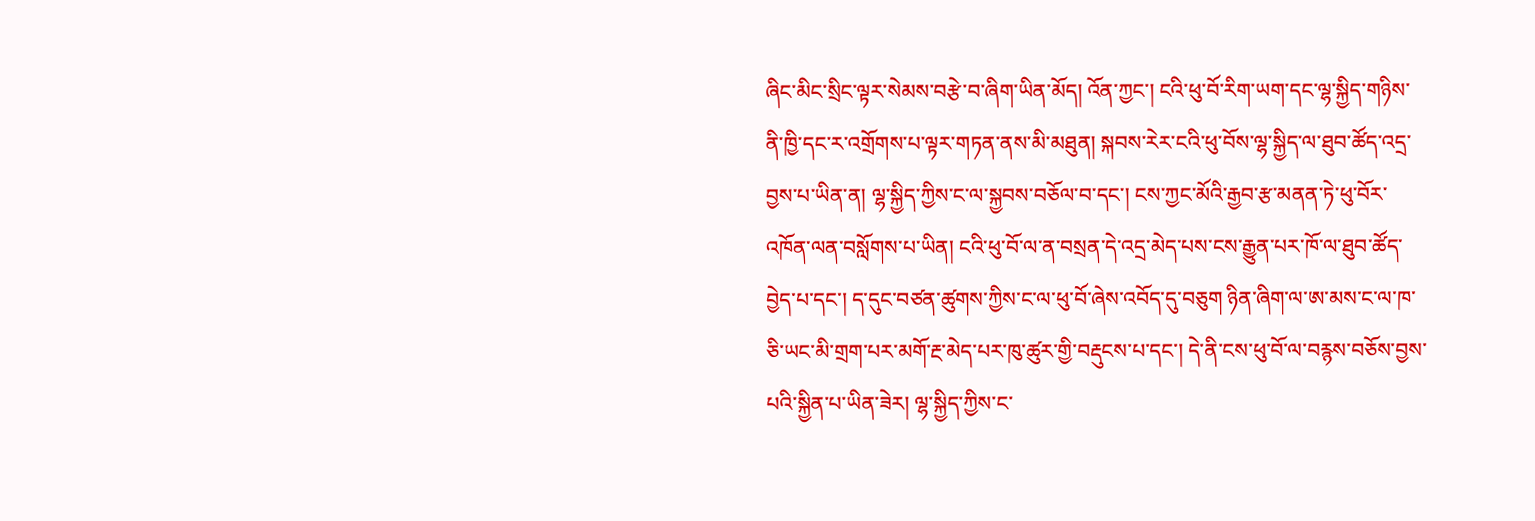ཞིང་མིང་སྲིང་ལྟར་སེམས་བརྩེ་བ་ཞིག་ཡིན་མོད། འོན་ཀྱང་། ངའི་ཕུ་བོ་རིག་ཡག་དང་ལྷ་སྐྱིད་གཉིས་ནི་ཁྱི་དང་ར་འགྲོགས་པ་ལྟར་གཏན་ནས་མི་མཐུན། སྐབས་རེར་ངའི་ཕུ་བོས་ལྷ་སྐྱིད་ལ་ཐུབ་ཚོད་འདྲ་བྱས་པ་ཡིན་ན། ལྷ་སྐྱིད་ཀྱིས་ང་ལ་སྐྱབས་བཅོལ་བ་དང་། ངས་ཀྱང་མོའི་རྒྱབ་རྩ་མནན་ཏེ་ཕུ་བོར་འཁོན་ལན་བསློགས་པ་ཡིན། ངའི་ཕུ་བོ་ལ་ན་བསྲན་དེ་འདྲ་མེད་པས་ངས་རྒྱུན་པར་ཁོ་ལ་ཐུབ་ཚོད་བྱེད་པ་དང་། ད་དུང་བཙན་ཚུགས་ཀྱིས་ང་ལ་ཕུ་བོ་ཞེས་འབོད་དུ་བཅུག ཉིན་ཞིག་ལ་ཨ་མས་ང་ལ་ཁ་ཅི་ཡང་མི་གྲག་པར་མགོ་རྔ་མེད་པར་ཁུ་ཚུར་གྱི་བརྡུངས་པ་དང་། དེ་ནི་ངས་ཕུ་བོ་ལ་བརྙས་བཅོས་བྱས་པའི་སྐྱིན་པ་ཡིན་ཟེར། ལྷ་སྐྱིད་ཀྱིས་ང་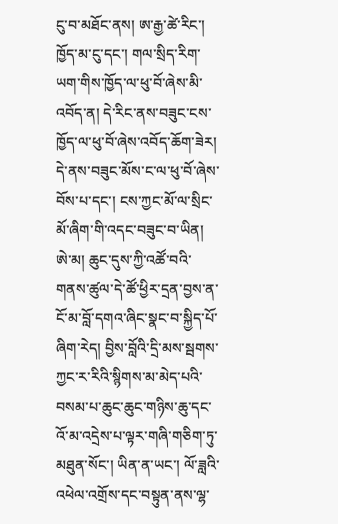ངུ་བ་མཐོང་ནས། ཨ་རྒྱ་ཚེ་རིང་། ཁྱོད་མ་ངུ་དང་། གལ་སྲིད་རིག་ཡག་གིས་ཁྱོད་ལ་ཕུ་བོ་ཞེས་མི་འབོད་ན། དེ་རིང་ནས་བཟུང་ངས་ཁྱོད་ལ་ཕུ་བོ་ཞེས་འབོད་ཆོག་ཟེར། དེ་ནས་བཟུང་མོས་ང་ལ་ཕུ་བོ་ཞེས་བོས་པ་དང་། ངས་ཀྱང་མོ་ལ་སྲིང་མོ་ཞིག་གི་འདང་བཟུང་བ་ཡིན། ཨེ་མ། ཆུང་དུས་ཀྱི་འཚོ་བའི་གནས་ཚུལ་དེ་ཚོ་ཕྱིར་དྲན་བྱས་ན་ངོ་མ་བློ་དགའ་ཞིང་སྣང་བ་སྐྱིད་པོ་ཞིག་རེད། བྱིས་བློའི་དྲི་མས་སྦགས་ཀྱང་ར་རིའི་སྙིགས་མ་མེད་པའི་བསམ་པ་ཆུང་ཆུང་གཉིས་ཆུ་དང་འོ་མ་འདྲེས་པ་ལྟར་གཞི་གཅིག་ཏུ་མཐུན་སོང་། ཡིན་ན་ཡང་། ལོ་ཟླའི་འཕེལ་འགྲོས་དང་བསྟུན་ནས་ལྷ་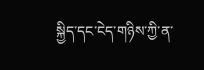སྐྱིད་དང་ངེད་གཉིས་ཀྱི་ན་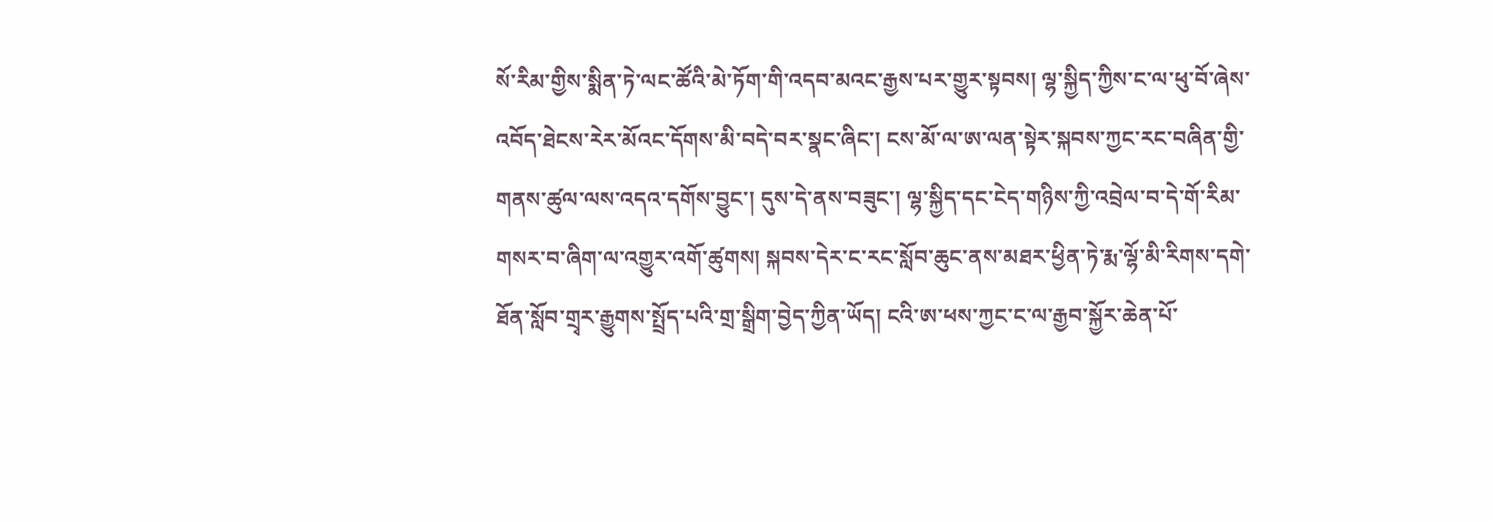སོ་རིམ་གྱིས་སྨིན་ཏེ་ལང་ཚོའི་མེ་ཏོག་གི་འདབ་མའང་རྒྱས་པར་གྱུར་སྟབས། ལྷ་སྐྱིད་ཀྱིས་ང་ལ་ཕུ་བོ་ཞེས་འབོད་ཐེངས་རེར་མོའང་དོགས་མི་བདེ་བར་སྣང་ཞིང་། ངས་མོ་ལ་ཨ་ལན་སྟེར་སྐབས་ཀྱང་རང་བཞིན་གྱི་གནས་ཚུལ་ལས་འདའ་དགོས་བྱུང་། དུས་དེ་ནས་བཟུང་། ལྷ་སྐྱིད་དང་ངེད་གཉིས་ཀྱི་འབྲེལ་བ་དེ་གོ་རིམ་གསར་བ་ཞིག་ལ་འགྱུར་འགོ་ཚུགས། སྐབས་དེར་ང་རང་སློབ་ཆུང་ནས་མཐར་ཕྱིན་ཏེ་རྨ་ལྷོ་མི་རིགས་དགེ་ཐོན་སློབ་གྲྭར་རྒྱུགས་སྤྲོད་པའི་གྲ་སྒྲིག་བྱེད་ཀྱིན་ཡོད། ངའི་ཨ་ཕས་ཀྱང་ང་ལ་རྒྱབ་སྐྱོར་ཆེན་པོ་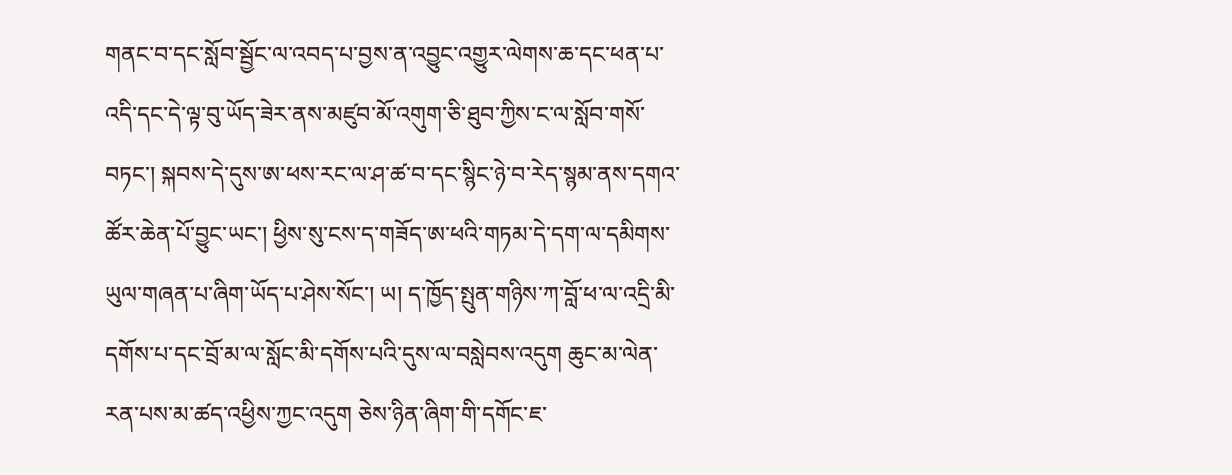གནང་བ་དང་སློབ་སྦྱོང་ལ་འབད་པ་བྱས་ན་འབྱུང་འགྱུར་ལེགས་ཆ་དང་ཕན་པ་འདི་དང་དེ་ལྟ་བུ་ཡོད་ཟེར་ནས་མཛུབ་མོ་འགུག་ཅི་ཐུབ་ཀྱིས་ང་ལ་སློབ་གསོ་བཏང་། སྐབས་དེ་དུས་ཨ་ཕས་རང་ལ་ཤ་ཚ་བ་དང་སྙིང་ཉེ་བ་རེད་སྙམ་ནས་དགའ་ཚོར་ཆེན་པོ་བྱུང་ཡང་། ཕྱིས་སུ་ངས་ད་གཟོད་ཨ་ཕའི་གཏམ་དེ་དག་ལ་དམིགས་ཡུལ་གཞན་པ་ཞིག་ཡོད་པ་ཤེས་སོང་། ཡ། ད་ཁྱོད་སྤུན་གཉིས་ཀ་བློ་ཕ་ལ་འདྲི་མི་དགོས་པ་དང་བྲོ་མ་ལ་སློང་མི་དགོས་པའི་དུས་ལ་བསླེབས་འདུག ཆུང་མ་ལེན་རན་པས་མ་ཚད་འཕྱིས་ཀྱང་འདུག ཅེས་ཉིན་ཞིག་གི་དགོང་ཇ་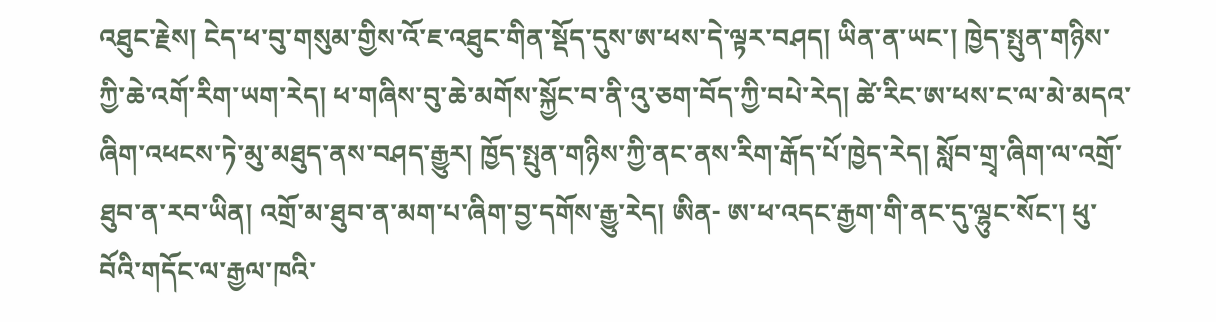འཐུང་རྗེས། ངེད་ཕ་བུ་གསུམ་གྱིས་འོ་ཇ་འཐུང་གིན་སྡོད་དུས་ཨ་ཕས་དེ་ལྟར་བཤད། ཡིན་ན་ཡང་། ཁྱེད་སྤུན་གཉིས་ཀྱི་ཆེ་འགོ་རིག་ཡག་རེད། ཕ་གཞིས་བུ་ཆེ་མགོས་སྐྱོང་བ་ནི་འུ་ཅག་བོད་ཀྱི་བཔེ་རེད། ཚེ་རིང་ཨ་ཕས་ང་ལ་མེ་མདའ་ཞིག་འཕངས་ཏེ་མུ་མཐུད་ནས་བཤད་རྒྱུར། ཁྱོད་སྤུན་གཉིས་ཀྱི་ནང་ནས་རིག་རྒོད་པོ་ཁྱེད་རེད། སློབ་གྲྭ་ཞིག་ལ་འགྲོ་ཐུབ་ན་རབ་ཡིན། འགྲོ་མ་ཐུབ་ན་མག་པ་ཞིག་བྱ་དགོས་རྒྱུ་རེད། ཨིན- ཨ་ཕ་འདང་རྒྱག་གི་ནང་དུ་ལྷུང་སོང་། ཕུ་བོའི་གདོང་ལ་རྒྱལ་ཁའི་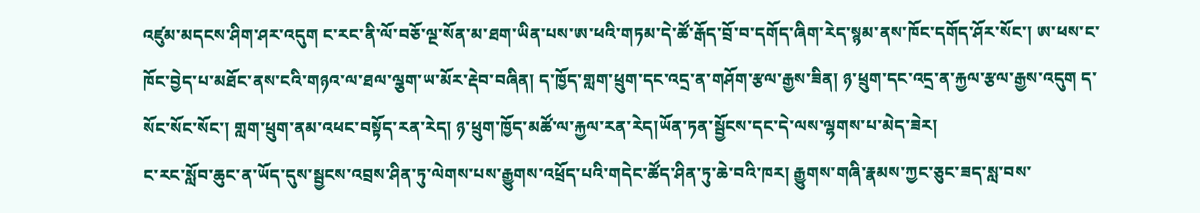འཛུམ་མདངས་ཤིག་ཤར་འདུག ང་རང་ནི་ལོ་བཅོ་ལྔ་སོན་མ་ཐག་ཡིན་པས་ཨ་ཕའི་གཏམ་དེ་ཚོ་རྒོད་བྲོ་བ་དགོད་ཞིག་རེད་སྙམ་ནས་ཁོང་དགོད་ཤོར་སོང་། ཨ་ཕས་ང་ཁོང་བྱེད་པ་མཐོང་ནས་ངའི་གཉའ་ལ་ཐལ་ལྕག་ཡ་མོར་རྡེབ་བཞིན། ད་ཁྱོད་གླག་ཕྲུག་དང་འདྲ་ན་གཤོག་རྩལ་རྒྱས་ཟིན། ཉ་ཕྲུག་དང་འདྲ་ན་རྐྱལ་རྩལ་རྒྱས་འདུག ད་སོང་སོང་སོང་། གླག་ཕྲུག་ནམ་འཕང་བསྟོད་རན་རེད། ཉ་ཕྲུག་ཁྱོད་མཚོ་ལ་རྐྱལ་རན་རེད།ཡོན་ཏན་སྦྱོངས་དང་དེ་ལས་ལྷགས་པ་མེད་ཟེར།
ང་རང་སློབ་ཆུང་ན་ཡོད་དུས་སྦྱངས་འབྲས་ཤིན་ཏུ་ལེགས་པས་རྒྱུགས་འཕྲོད་པའི་གདེང་ཚོད་ཤིན་ཏུ་ཆེ་བའི་ཁར། རྒྱུགས་གཞི་རྣམས་ཀྱང་ཅུང་ཟད་སླ་བས་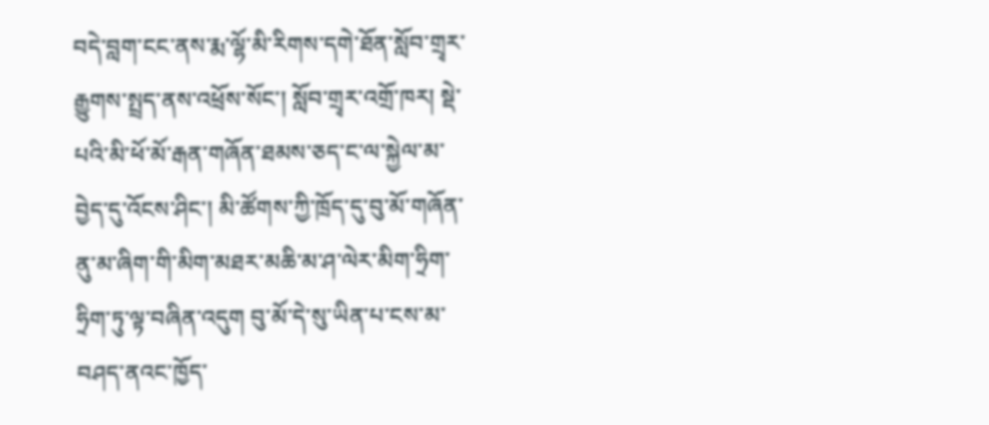བདེ་བླག་ངང་ནས་རྨ་ལྷོ་མི་རིགས་དགེ་ཐོན་སློབ་གྲྭར་རྒྱུགས་སྤྲད་ནས་འཕྲོས་སོང་། སློབ་གྲྭར་འགྲོ་ཁར། སྡེ་པའི་མི་ཕོ་མོ་རྒན་གཞོན་ཐམས་ཅད་ང་ལ་སྐྱེལ་མ་བྱེད་དུ་འོངས་ཤིང་། མི་ཚོགས་ཀྱི་ཁྲོད་དུ་བུ་མོ་གཞོན་ནུ་མ་ཞིག་གི་མིག་མཐར་མཆི་མ་ཤ་ལེར་མིག་ཧྲིག་ཧྲིག་ཏུ་ལྟ་བཞིན་འདུག བུ་མོ་དེ་སུ་ཡིན་པ་ངས་མ་བཤད་ནའང་ཁྱོད་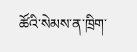ཚོའི་སེམས་ན་ཁྲིག་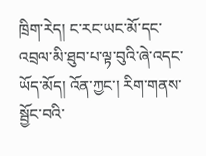ཁྲིག་རེད། ང་རང་ཡང་མོ་དང་འབྲལ་མི་ཐུབ་པ་ལྟ་བུའི་ཞེ་འདང་ཡོད་མོད། འོན་ཀྱང་། རིག་གནས་སྦྱོང་བའི་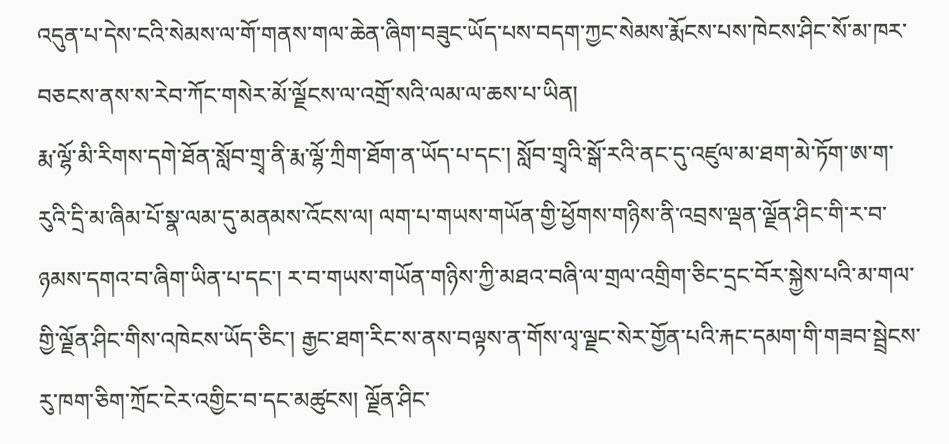འདུན་པ་དེས་ངའི་སེམས་ལ་གོ་གནས་གལ་ཆེན་ཞིག་བཟུང་ཡོད་པས་བདག་ཀྱང་སེམས་རྨོངས་པས་ཁེངས་ཤིང་སོ་མ་ཁར་བཅངས་ནས་ས་རེབ་ཀོང་གསེར་མོ་ལྗོངས་ལ་འགྲོ་སའི་ལམ་ལ་ཆས་པ་ཡིན།
རྨ་ལྷོ་མི་རིགས་དགེ་ཐོན་སློབ་གྲྭ་ནི་རྨ་ལྷོ་ཀྲིག་ཐོག་ན་ཡོད་པ་དང་། སློབ་གྲྭའི་སྒོ་རའི་ནང་དུ་འཛུལ་མ་ཐག་མེ་ཏོག་ཨ་ག་རུའི་དྲི་མ་ཞིམ་པོ་སྣ་ལམ་དུ་མནམས་འོངས་ལ། ལག་པ་གཡས་གཡོན་གྱི་ཕྱོགས་གཉིས་ནི་འབྲས་ལྡན་ལྗོན་ཤིང་གི་ར་བ་ཉམས་དགའ་བ་ཞིག་ཡིན་པ་དང་། ར་བ་གཡས་གཡོན་གཉིས་ཀྱི་མཐའ་བཞི་ལ་གྲལ་འགྲིག་ཅིང་དྲང་བོར་སྐྱེས་པའི་མ་གལ་གྱི་ལྗོན་ཤིང་གིས་འཁེངས་ཡོད་ཅིང་། རྒྱང་ཐག་རིང་ས་ནས་བལྟས་ན་གོས་ལྭ་ལྗང་སེར་གྱོན་པའི་རྐང་དམག་གི་གཟབ་སྦྲེངས་རུ་ཁག་ཅིག་ཀྲོང་ངེར་འགྱིང་བ་དང་མཚུངས། ལྗོན་ཤིང་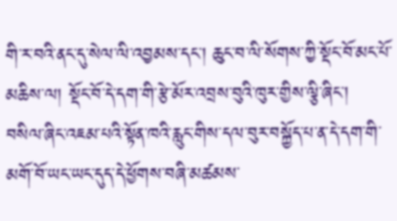གི་ར་བའི་ནང་དུ་སེལ་ལི་འབྱམས་དང་། ཆུང་བ་ལི་སོགས་ཀྱི་སྡོང་བོ་མང་པོ་མཆིས་ལ། སྡོང་བོ་དེ་དག་གི་རྩེ་མོར་འབྲས་བུའི་ཁུར་གྱིས་ལྕི་ཞིང་། བསིལ་ཞིང་འཇམ་པའི་སྟོན་ཁའི་རླུང་གིས་དལ་བུར་བསྐྱོད་པ་ན་དེ་དག་གི་མགོ་བོ་ཡང་ཡང་དུད་དེ་ཕྱོགས་བཞི་མཚམས་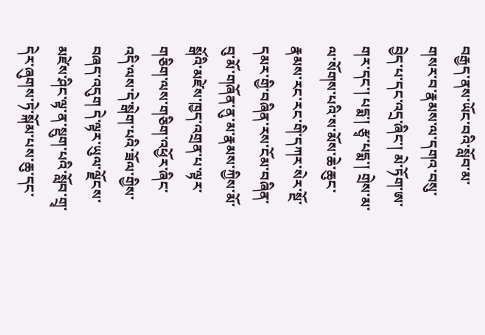བརྒྱད་ནས་ཡོང་བའི་སློབ་མ་གསར་བ་རྣམས་ལ་དགའ་བསུ་བྱེད་པ་དང་འདྲ་ཞིང་། མེ་ཏོག་ཨ་གར་དང་། པདྨ་། རྩྭ་པདྨ་། གྲེས་མ་ལ་སོགས་པའི་ས་མོས་ཆེ་ཆུང་རྣམས་རང་རང་གི་དཀར་སེར་སྔོ་དམར་གྱི་བཞིན་རས་ངོམ་བཞིན་བུ་མོ་གཞོན་ནུ་མ་རྣམས་ཀྱིས་མོ་སྒོའི་མཛེས་ཁྱད་འགྲན་པ་ལྟར་གཅིག་ལས་གཅིག་འཕྱོར་ཞིང་འདི་ལས་དེ་སྒེག་པའི་ཟོལ་གྱིས་བཞད་འདུག དེ་ལྟར་ཡུལ་ལྗོངས་མཛེས་ཤིང་ལྟ་ན་སྡུག་པའི་སློབ་གྲྭ་དེར་ཞུགས་ཏེ་སྐོམ་པས་ཆུ་དང་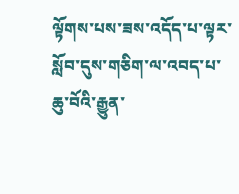ལྟོགས་པས་ཟས་འདོད་པ་ལྟར་སློབ་དུས་གཅིག་ལ་འབད་པ་ཆུ་བོའི་རྒྱུན་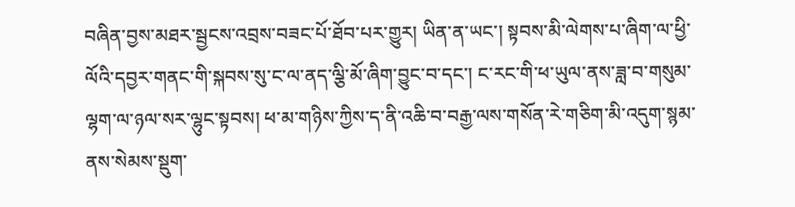བཞིན་བྱས་མཐར་སྦྱངས་འབྲས་བཟང་པོ་ཐོབ་པར་གྱུར། ཡིན་ན་ཡང་། སྟབས་མི་ལེགས་པ་ཞིག་ལ་ཕྱི་ལོའི་དབྱར་གནང་གི་སྐབས་སུ་ང་ལ་ནད་ལྕི་མོ་ཞིག་བྱུང་བ་དང་། ང་རང་གི་ཕ་ཡུལ་ནས་ཟླ་བ་གསུམ་ལྷག་ལ་ཉལ་སར་ལྷུང་སྟབས། ཕ་མ་གཉིས་ཀྱིས་ད་ནི་འཆི་བ་བརྒྱ་ལས་གསོན་རེ་གཅིག་མི་འདུག་སྙམ་ནས་སེམས་སྡུག་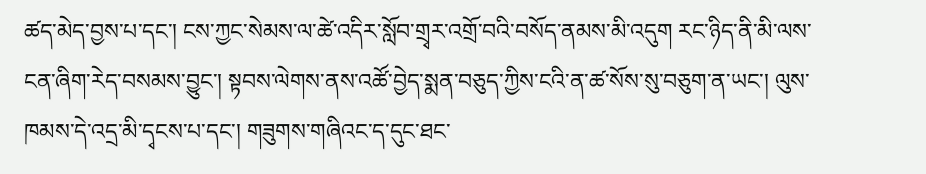ཚད་མེད་བྱས་པ་དང་། ངས་ཀྱང་སེམས་ལ་ཚེ་འདིར་སློབ་གྲྭར་འགྲོ་བའི་བསོད་ནམས་མི་འདུག རང་ཉིད་ནི་མི་ལས་ངན་ཞིག་རེད་བསམས་བྱུང་། སྟབས་ལེགས་ནས་འཚོ་བྱེད་སྨན་བཅུད་ཀྱིས་ངའི་ན་ཚ་སོས་སུ་བཅུག་ན་ཡང་། ལུས་ཁམས་དེ་འདྲ་མི་དྭངས་པ་དང་། གཟུགས་གཞིའང་ད་དུང་ཐང་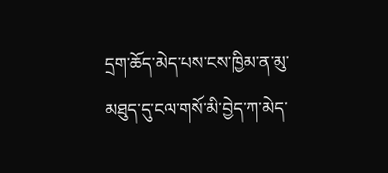དྲག་ཆོད་མེད་པས་ངས་ཁྱིམ་ན་མུ་མཐུད་དུ་ངལ་གསོ་མི་བྱེད་ཀ་མེད་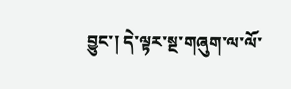བྱུང་། དེ་ལྟར་སྔ་གཞུག་ལ་ལོ་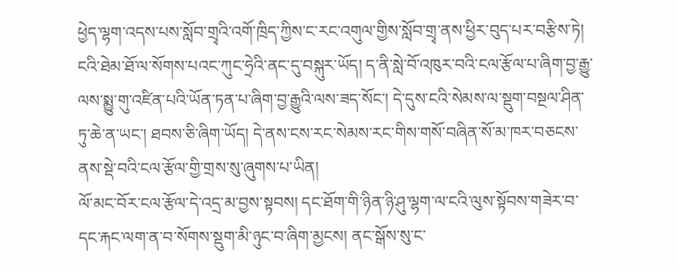ཕྱེད་ལྷག་འདས་པས་སློབ་གྲྭའི་འགོ་ཁྲིད་ཀྱིས་ང་རང་འགུལ་གྱིས་སློབ་གྲྭ་ནས་ཕྱིར་བུད་པར་བརྩིས་ཏེ། ངའི་ཐེམ་ཐོ་ལ་སོགས་པའང་ཀུང་ཧྲེའི་ནང་དུ་བསྐུར་ཡོད། ད་ནི་སླེ་བོ་འཁུར་བའི་ངལ་རྩོལ་པ་ཞིག་བྱ་རྒྱུ་ལས་སྨྱུ་གུ་འཛིན་པའི་ཡོན་ཏན་པ་ཞིག་བྱ་རྒྱུའི་ལས་ཟད་སོང་། དེ་དུས་ངའི་སེམས་ལ་སྡུག་བསྔལ་ཤིན་ཏུ་ཆེ་ན་ཡང་། ཐབས་ཅི་ཞིག་ཡོད། དེ་ནས་ངས་རང་སེམས་རང་གིས་གསོ་བཞིན་སོ་མ་ཁར་བཅངས་ནས་སྡེ་བའི་ངལ་རྩོལ་གྱི་གྲས་སུ་ཞུགས་པ་ཡིན།
ལོ་མང་བོར་ངལ་རྩོལ་དེ་འདྲ་མ་བྱས་སྟབས། དང་ཐོག་གི་ཉིན་ཉི་ཤུ་ལྷག་ལ་ངའི་ལུས་སྟོབས་གཟེར་བ་དང་རྐང་ལག་ན་བ་སོགས་སྡུག་མི་ཉུང་བ་ཞིག་མྱངས། ནང་སྒོས་སུ་ང་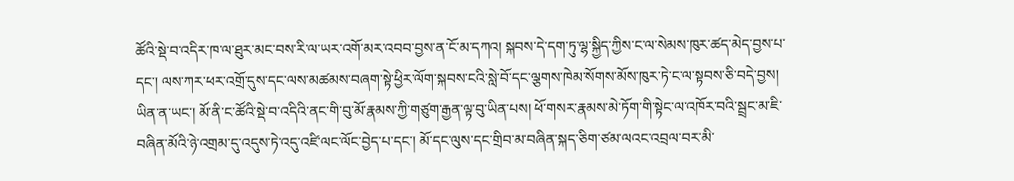ཚོའི་སྡེ་བ་འདིར་ཁ་ལ་ཐུར་མང་བས་རི་ལ་ཡར་འགོ་མར་འབབ་བྱས་ན་ངོ་མ་དཀའ། སྐབས་དེ་དག་ཏུ་ལྷ་སྐྱིད་ཀྱིས་ང་ལ་སེམས་ཁུར་ཚད་མེད་བྱས་པ་དང་། ལས་ཀར་ཕར་འགྲོ་དུས་དང་ལས་མཚམས་བཞག་སྟེ་ཕྱིར་ལོག་སྐབས་ངའི་སླེ་བོ་དང་ལྕགས་ཁེམ་སོགས་མོས་ཁུར་ཏེ་ང་ལ་སྟབས་ཅི་བདེ་བྱས། ཡིན་ན་ཡང་། མོ་ནི་ང་ཚོའི་སྡེ་བ་འདིའི་ནང་གི་བུ་མོ་རྣམས་ཀྱི་གཙུག་རྒྱན་ལྟ་བུ་ཡིན་པས། ཕོ་གསར་རྣམས་མེ་ཏོག་གི་སྟེང་ལ་འཁོར་བའི་སྦྲང་མ་ཇི་བཞིན་མོའི་ཉེ་འགྲམ་དུ་འདུས་ཏེ་འདུ་འཛི་ལང་ལོང་བྱེད་པ་དང་། མོ་དང་ལུས་དང་གྲིབ་མ་བཞིན་སྐད་ཅིག་ཙམ་ལའང་འབྲལ་བར་མི་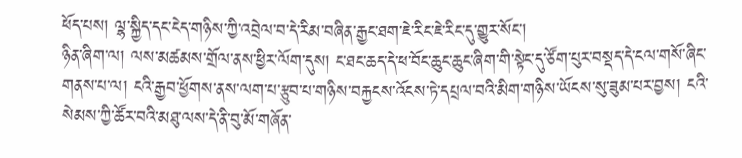ཕོད་པས། ལྷ་སྐྱིད་དང་ངེད་གཉིས་ཀྱི་འབྲེལ་བ་དེ་རིམ་བཞིན་རྒྱང་ཐག་ཇེ་རིང་ཇེ་རིང་དུ་གྱུར་སོང་།
ཉིན་ཞིག་ལ། ལས་མཚམས་གྲོལ་ནས་ཕྱིར་ལོག་དུས། ང་ཐང་ཆད་དེ་ཕ་བོང་ཆུང་ཆུང་ཞིག་གི་སྟེང་དུ་ཙོག་པུར་བསྡད་དེ་ངལ་གསོ་ཞིང་གནས་པ་ལ། ངའི་རྒྱབ་ཕྱོགས་ནས་ལག་པ་རྩུབ་པ་གཉིས་བརྐྱངས་འོངས་ཏེ་དཔྲལ་བའི་མིག་གཉིས་ཡོངས་སུ་ཟུམ་པར་བྱས། ངའི་སེམས་ཀྱི་ཚོར་བའི་མཐུ་ལས་དེ་ནི་བུ་མོ་གཞོན་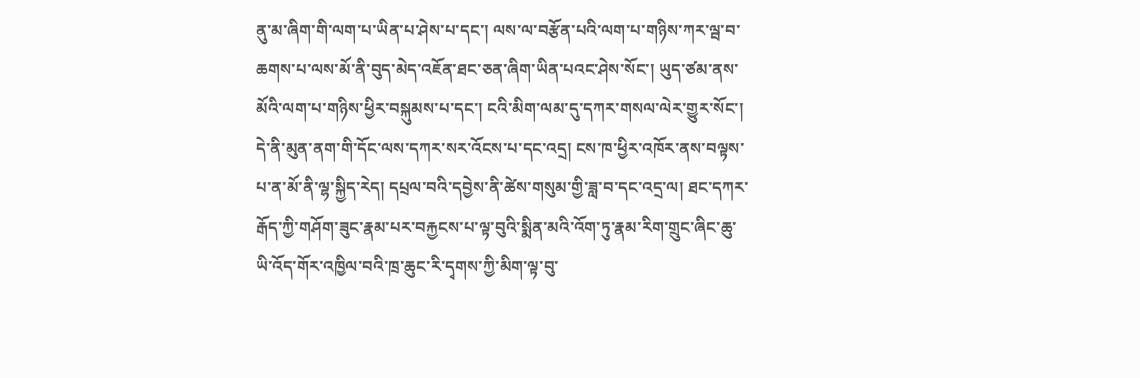ནུ་མ་ཞིག་གི་ལག་པ་ཡིན་པ་ཤེས་པ་དང་། ལས་ལ་བརྩོན་པའི་ལག་པ་གཉིས་ཀར་ལྦ་བ་ཆགས་པ་ལས་མོ་ནི་བུད་མེད་འཇོན་ཐང་ཅན་ཞིག་ཡིན་པའང་ཤེས་སོང་། ཡུད་ཙམ་ནས་མོའི་ལག་པ་གཉིས་ཕྱིར་བསྐུམས་པ་དང་། ངའི་མིག་ལམ་དུ་དཀར་གསལ་ལེར་གྱུར་སོང་། དེ་ནི་མུན་ནག་གི་དོང་ལས་དཀར་སར་འོངས་པ་དང་འདྲ། ངས་ཁ་ཕྱིར་འཁོར་ནས་བལྟས་པ་ན་མོ་ནི་ལྷ་སྐྱིད་རེད། དཔྲལ་བའི་དབྱེས་ནི་ཚེས་གསུམ་གྱི་ཟླ་བ་དང་འདྲ་ལ། ཐང་དཀར་རྒོད་ཀྱི་གཤོག་ཟུང་རྣམ་པར་བརྐྱངས་པ་ལྟ་བུའི་སྨིན་མའི་འོག་ཏུ་རྣམ་རིག་གྲུང་ཞིང་ཆུ་ཡི་འོད་གོར་འཁྱིལ་བའི་ཁྲ་ཆུང་རི་དྭགས་ཀྱི་མིག་ལྟ་བུ་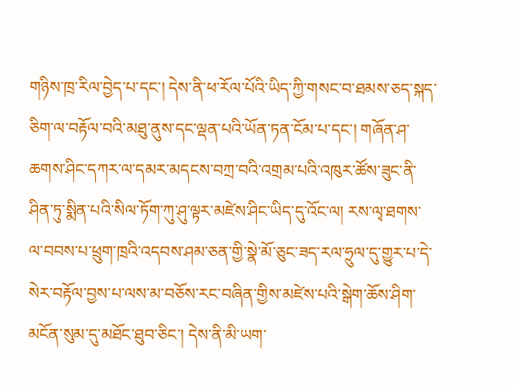གཉིས་ཁྲ་རིལ་བྱེད་པ་དང་། དེས་ནི་ཕ་རོལ་པོའི་ཡིད་ཀྱི་གསང་བ་ཐམས་ཅད་སྐད་ཅིག་ལ་བརྟོལ་བའི་མཐུ་ནུས་དང་ལྡན་པའི་ཡོན་ཏན་ངོམ་པ་དང་། གཞོན་ཤ་ཆགས་ཤིང་དཀར་ལ་དམར་མདངས་བཀྲ་བའི་འགྲམ་པའི་འཁུར་ཚོས་ཟུང་ནི་ཤིན་ཏུ་སྨིན་པའི་སིལ་ཏོག་ཀུ་ཤུ་ལྟར་མཛེས་ཤིང་ཡིད་དུ་འོང་ལ། རས་ལྭ་ཐགས་ལ་བབས་པ་ཕྲུག་ཁྲའི་འདབས་ཤམ་ཅན་གྱི་སྣེ་མོ་ཅུང་ཟད་རལ་ཧྲུལ་དུ་གྱུར་པ་དེ་སེར་བརྟོལ་བྱས་པ་ལས་མ་བཅོས་རང་བཞིན་གྱིས་མཛེས་པའི་སྒེག་ཆོས་ཤིག་མངོན་སུམ་དུ་མཐོང་ཐུབ་ཅིང་། དེས་ནི་མི་ཡག་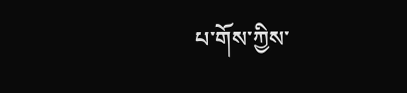པ་གོས་ཀྱིས་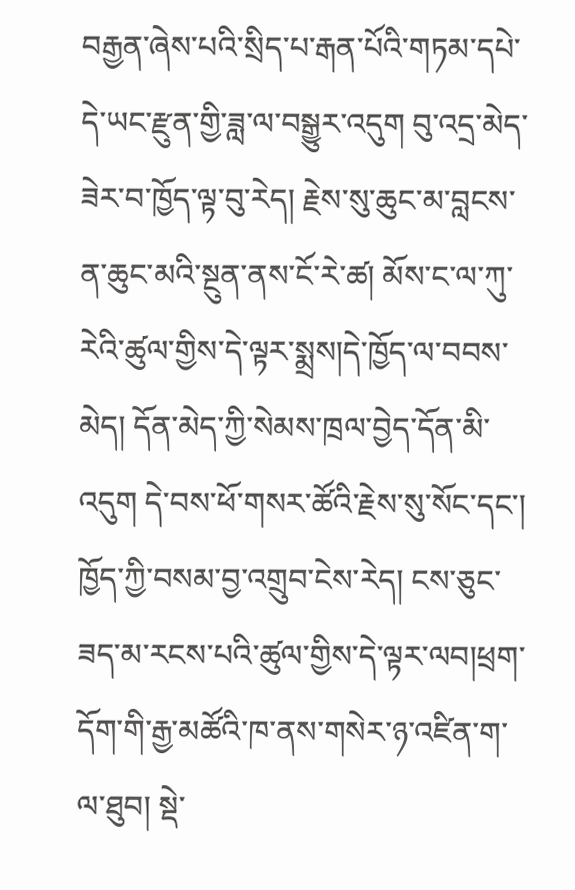བརྒྱན་ཞེས་པའི་སྲིད་པ་རྒན་པོའི་གཏམ་དཔེ་དེ་ཡང་རྫུན་གྱི་ཟླ་ལ་བསྒྱུར་འདུག བུ་འདྲ་མེད་ཟེར་བ་ཁྱོད་ལྟ་བུ་རེད། རྗེས་སུ་ཆུང་མ་བླངས་ན་ཆུང་མའི་སྔུན་ནས་ངོ་རེ་ཚ། མོས་ང་ལ་ཀུ་རེའི་ཚུལ་གྱིས་དེ་ལྟར་སྨྲས།དེ་ཁྱོད་ལ་བབས་མེད། དོན་མེད་ཀྱི་སེམས་ཁྲལ་བྱེད་དོན་མི་འདུག དེ་བས་ཕོ་གསར་ཚོའི་རྗེས་སུ་སོང་དང་། ཁྱོད་ཀྱི་བསམ་བྱ་འགྲུབ་ངེས་རེད། ངས་ཅུང་ཟད་མ་རངས་པའི་ཚུལ་གྱིས་དེ་ལྟར་ལབ།ཕྲག་དོག་གི་རྒྱ་མཚོའི་ཁ་ནས་གསེར་ཉ་འཛིན་ག་ལ་ཐུབ། སྡེ་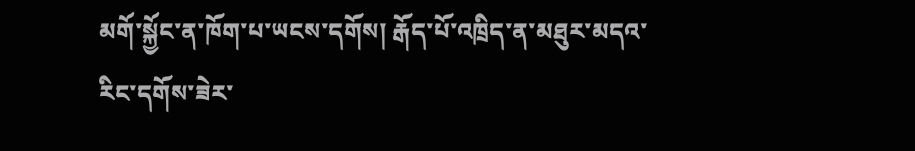མགོ་སྐྱོང་ན་ཁོག་པ་ཡངས་དགོས། རྒོད་པོ་འཁྲིད་ན་མཐུར་མདའ་རིང་དགོས་ཟེར་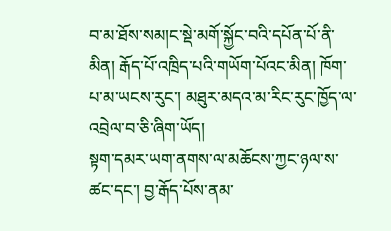བ་མ་ཐོས་སམ།ང་སྡེ་མགོ་སྐྱོང་བའི་དཔོན་པོ་ནི་མིན། རྒོད་པོ་འཁྲིད་པའི་གཡོག་པོའང་མིན། ཁོག་པ་མ་ཡངས་རུང་། མཐུར་མདའ་མ་རིང་རུང་ཁྱོད་ལ་འབྲེལ་བ་ཅི་ཞིག་ཡོད།
སྟག་དམར་ཡག་ནགས་ལ་མཆོངས་ཀྱང་ཉལ་ས་ཚང་དང་། བྱ་རྒོད་པོས་ནམ་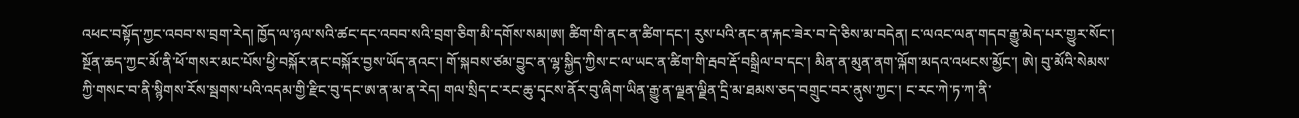འཕང་བསྟོད་ཀྱང་འབབ་ས་བྲག་རེད། ཁྱོད་ལ་ཉལ་སའི་ཚང་དང་འབབ་སའི་བྲག་ཅིག་མི་དགོས་སམ།ཨ། ཚིག་གི་ནང་ན་ཚིག་དང་། རུས་པའི་ནང་ན་རྐང་ཟེར་བ་དེ་ཅིས་མ་བདེན། ང་ལའང་ལན་གདབ་རྒྱུ་མེད་པར་གྱུར་སོང་། སྔོན་ཆད་ཀྱང་མོ་ནི་ཕོ་གསར་མང་པོས་ཕྱི་བསྐོར་ནང་བསྐོར་བྱས་ཡོད་ནའང་། གོ་སྐབས་ཙམ་བྱུང་ན་ལྷ་སྐྱིད་ཀྱིས་ང་ལ་ཡང་ན་ཚིག་གི་རྦབ་རྡོ་བསྒྲིལ་བ་དང་། མིན་ན་མུན་ནག་ལྐོག་མདའ་འཕངས་མྱོང་། ཨེ། བུ་མོའི་སེམས་ཀྱི་གསང་བ་ནི་སྙིགས་རོས་སྦགས་པའི་འདམ་གྱི་རྫིང་བུ་དང་ཨ་ན་མ་ན་རེད། གལ་སྲིད་ང་རང་ཆུ་དྭངས་ནོར་བུ་ཞིག་ཡིན་རྒྱུ་ན་ལྗན་ལྗིན་དྲི་མ་ཐམས་ཅད་བགྲུང་བར་ནུས་ཀྱང་། ང་རང་ཀེ་ཏ་ཀ་ནི་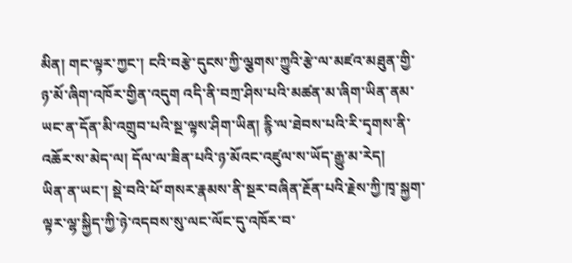མིན། གང་ལྟར་ཀྱང་། ངའི་བརྩེ་དུངས་ཀྱི་ལྕགས་ཀྱུའི་རྩེ་ལ་མཛའ་མཐུན་གྱི་ཉ་མོ་ཞིག་འཁོར་གྱིན་འདུག འདི་ནི་བཀྲ་ཤིས་པའི་མཚན་མ་ཞིག་ཡིན་ནམ་ཡང་ན་དོན་མི་འགྲུབ་པའི་སྔ་ལྟས་ཤིག་ཡིན། རྙི་ལ་ཐེབས་པའི་རི་དྭགས་ནི་འཆོར་ས་མེད་ལ། དོལ་ལ་ཟིན་པའི་ཉ་མོའང་འཛུལ་ས་ཡོད་རྒྱུ་མ་རེད།
ཡིན་ན་ཡང་། སྡེ་བའི་ཕོ་གསར་རྣམས་ནི་སྔར་བཞིན་རྔོན་པའི་རྗེས་ཀྱི་ཁྭ་སྐྱག་ལྟར་ལྷ་སྐྱིད་ཀྱི་ཉེ་འདབས་སུ་ལང་ལོང་དུ་འཁོར་བ་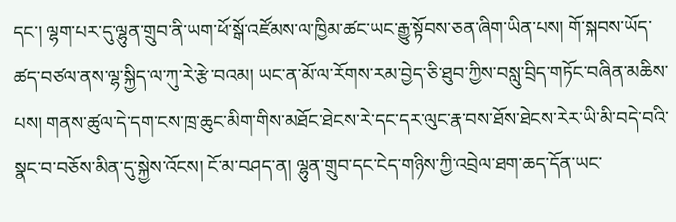དང་། ལྷག་པར་དུ་ལྷུན་གྲུབ་ནི་ཡག་ཕོ་སྒོ་འཛོམས་ལ་ཁྱིམ་ཚང་ཡང་རྒྱུ་སྟོབས་ཅན་ཞིག་ཡིན་པས། གོ་སྐབས་ཡོད་ཚད་བཙལ་ནས་ལྷ་སྐྱིད་ལ་ཀུ་རེ་རྩེ་བའམ། ཡང་ན་མོ་ལ་རོགས་རམ་བྱེད་ཅི་ཐུབ་ཀྱིས་བསླུ་བྲིད་གཏོང་བཞིན་མཆིས་པས། གནས་ཚུལ་དེ་དག་ངས་ཁྲ་ཆུང་མིག་གིས་མཐོང་ཐེངས་རེ་དང་དར་ལུང་རྣ་བས་ཐོས་ཐེངས་རེར་ཡི་མི་བདེ་བའི་སྣང་བ་བཅོས་མིན་དུ་སྐྱེས་འོངས། ངོ་མ་བཤད་ན། ལྷུན་གྲུབ་དང་ངེད་གཉིས་ཀྱི་འབྲེལ་ཐག་ཆད་དོན་ཡང་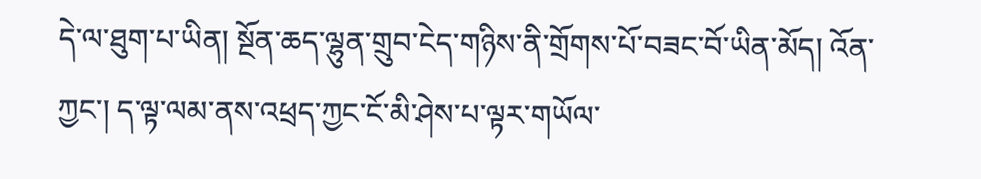དེ་ལ་ཐུག་པ་ཡིན། སྔོན་ཆད་ལྷུན་གྲུབ་ངེད་གཉིས་ནི་གྲོགས་པོ་བཟང་བོ་ཡིན་མོད། འོན་ཀྱང་། ད་ལྟ་ལམ་ནས་འཕྲད་ཀྱང་ངོ་མི་ཤེས་པ་ལྟར་གཡོལ་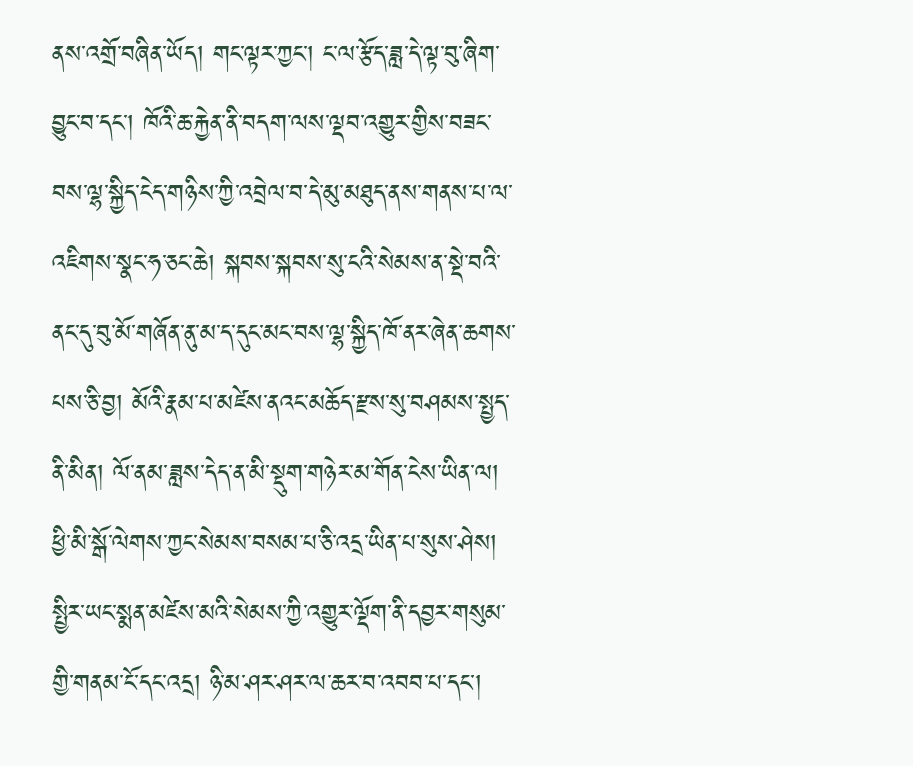ནས་འགྲོ་བཞིན་ཡོད། གང་ལྟར་ཀྱང་། ང་ལ་རྩོད་ཟླ་དེ་ལྟ་བུ་ཞིག་བྱུང་བ་དང་། ཁོའི་ཆ་རྐྱེན་ནི་བདག་ལས་ལྡབ་འགྱུར་གྱིས་བཟང་བས་ལྷ་སྐྱིད་ངེད་གཉིས་ཀྱི་འབྲེལ་བ་དེ་མུ་མཐུད་ནས་གནས་པ་ལ་འཇིགས་སྣང་ཧ་ཅང་ཆེ། སྐབས་སྐབས་སུ་ངའི་སེམས་ན་སྡེ་བའི་ནང་དུ་བུ་མོ་གཞོན་ནུ་མ་ད་དུང་མང་བས་ལྷ་སྐྱིད་ཁོ་ནར་ཞེན་ཆགས་པས་ཅི་བྱ། མོའི་རྣམ་པ་མཛེས་ནའང་མཆོད་རྫས་སུ་བཤམས་སྤྱད་ནི་མིན། ལོ་ནམ་ཟླས་དེད་ན་མི་སྡུག་གཉེར་མ་གོན་ངེས་ཡིན་ལ། ཕྱི་མི་སྒོ་ལེགས་ཀྱང་སེམས་བསམ་པ་ཅི་འདྲ་ཡིན་པ་སུས་ཤེས། སྤྱིར་ཡང་སྨན་མཛེས་མའི་སེམས་ཀྱི་འགྱུར་ལྡོག་ནི་དབྱར་གསུམ་གྱི་གནམ་ངོ་དང་འདྲ། ཉི་མ་ཤར་ཤར་ལ་ཆར་བ་འབབ་པ་དང་།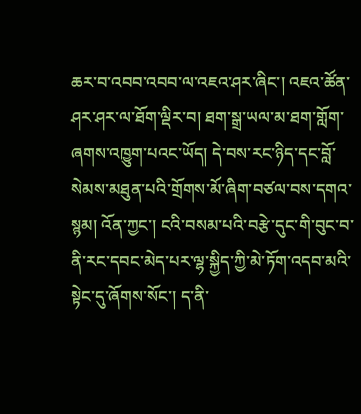ཆར་བ་འབབ་འབབ་ལ་འཇའ་ཤར་ཞིང་། འཇའ་ཚོན་ཤར་ཤར་ལ་ཐོག་ལྡིར་བ། ཐག་སྒྲ་ཡལ་མ་ཐག་གློག་ཞགས་འཁྱུག་པའང་ཡོད། དེ་བས་རང་ཉིད་དང་བློ་སེམས་མཐུན་པའི་གྲོགས་མོ་ཞིག་བཙལ་བས་དགའ་སྙམ། འོན་ཀྱང་། ངའི་བསམ་པའི་བརྩེ་དུང་གི་བུང་བ་ནི་རང་དབང་མེད་པར་ལྷ་སྐྱིད་ཀྱི་མེ་ཏོག་འདབ་མའི་སྟེང་དུ་ཞོགས་སོང་། ད་ནི་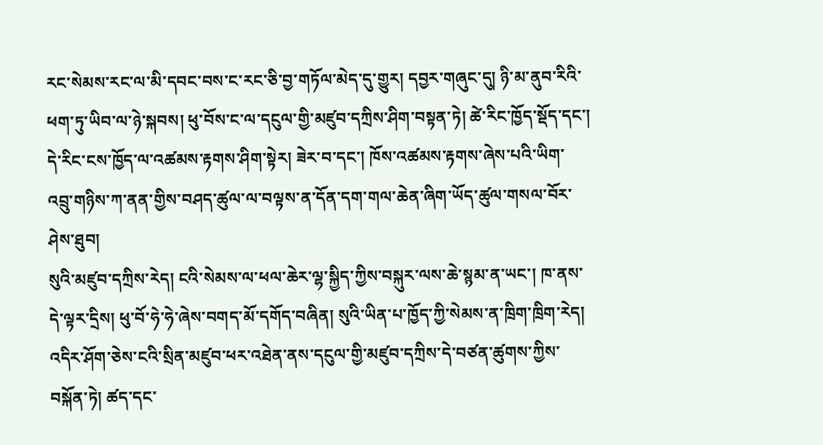རང་སེམས་རང་ལ་མི་དབང་བས་ང་རང་ཅི་བྱ་གཏོལ་མེད་དུ་གྱུར། དབྱར་གཞུང་དུ། ཉི་མ་ནུབ་རིའི་ཕག་ཏུ་ཡིབ་ལ་ཉེ་སྐབས། ཕུ་བོས་ང་ལ་དངུལ་གྱི་མཛུབ་དཀྲིས་ཤིག་བསྟན་ཏེ། ཚེ་རིང་ཁྱོད་སྡོད་དང་། དེ་རིང་ངས་ཁྱོད་ལ་འཚམས་རྟགས་ཤིག་སྟེར། ཟེར་བ་དང་། ཁོས་འཚམས་རྟགས་ཞེས་པའི་ཡིག་འབྲུ་གཉིས་ཀ་ནན་གྱིས་བཤད་ཚུལ་ལ་བལྟས་ན་དོན་དག་གལ་ཆེན་ཞིག་ཡོད་ཚུལ་གསལ་བོར་ཤེས་ཐུབ།
སུའི་མཛུབ་དཀྲིས་རེད། ངའི་སེམས་ལ་ཕལ་ཆེར་ལྷ་སྐྱིད་ཀྱིས་བསྐུར་ལས་ཆེ་སྙམ་ན་ཡང་། ཁ་ནས་དེ་ལྟར་དྲིས། ཕུ་བོ་ཧེ་ཧེ་ཞེས་བགད་མོ་དགོད་བཞིན། སུའི་ཡིན་པ་ཁྱོད་ཀྱི་སེམས་ན་ཁྲིག་ཁྲིག་རེད། འདིར་ཤོག་ཅེས་ངའི་སྲིན་མཛུབ་ཕར་འཐེན་ནས་དངུལ་གྱི་མཛུབ་དཀྲིས་དེ་བཙན་ཚུགས་ཀྱིས་བསྐོན་ཏེ། ཚད་དང་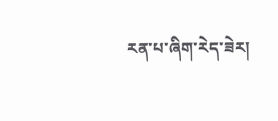རན་པ་ཞིག་རེད་ཟེར།